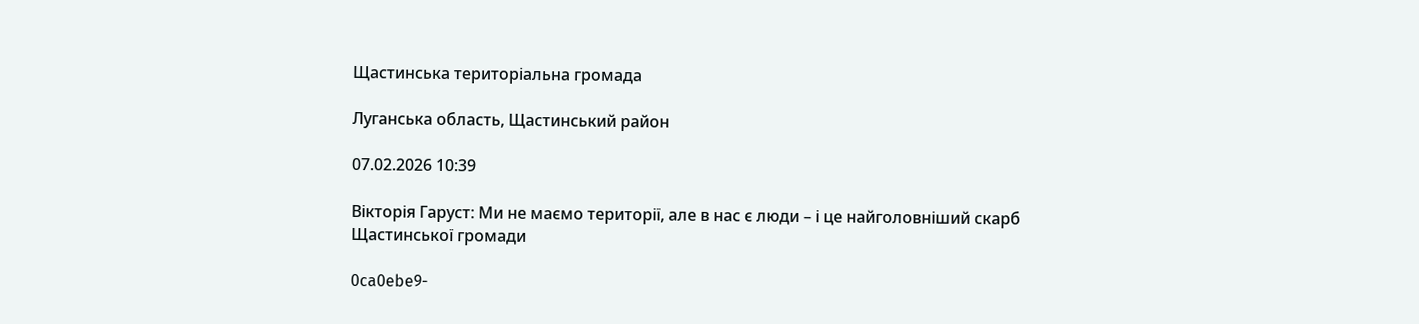Щастинська територіальна громада

Луганська область, Щастинський район

07.02.2026 10:39

Вікторія Гаруст: Ми не маємо території, але в нас є люди – і це найголовніший скарб Щастинської громади

0ca0ebe9-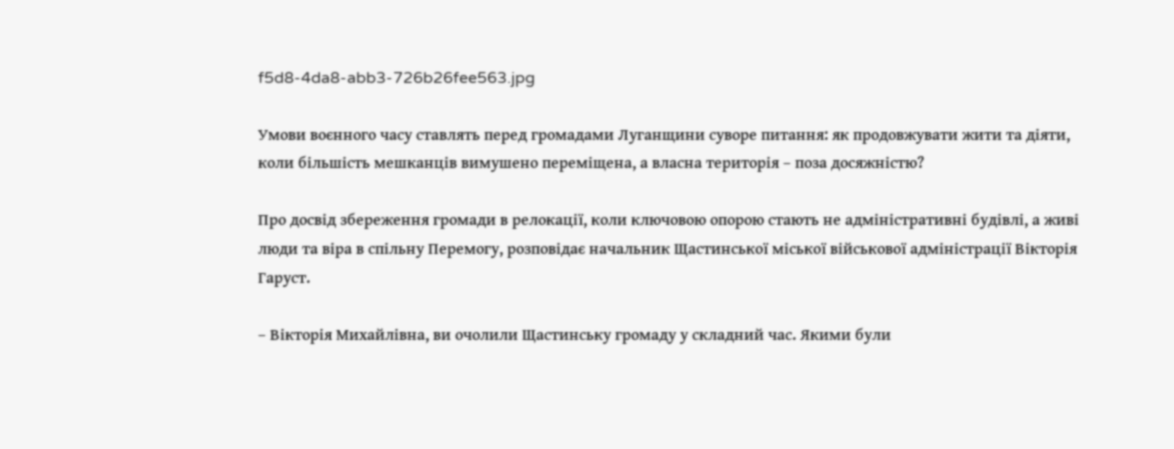f5d8-4da8-abb3-726b26fee563.jpg

Умови воєнного часу ставлять перед громадами Луганщини суворе питання: як продовжувати жити та діяти, коли більшість мешканців вимушено переміщена, а власна територія – поза досяжністю?

Про досвід збереження громади в релокації, коли ключовою опорою стають не адміністративні будівлі, а живі люди та віра в спільну Перемогу, розповідає начальник Щастинської міської військової адміністрації Вікторія Гаруст.

– Вікторія Михайлівна, ви очолили Щастинську громаду у складний час. Якими були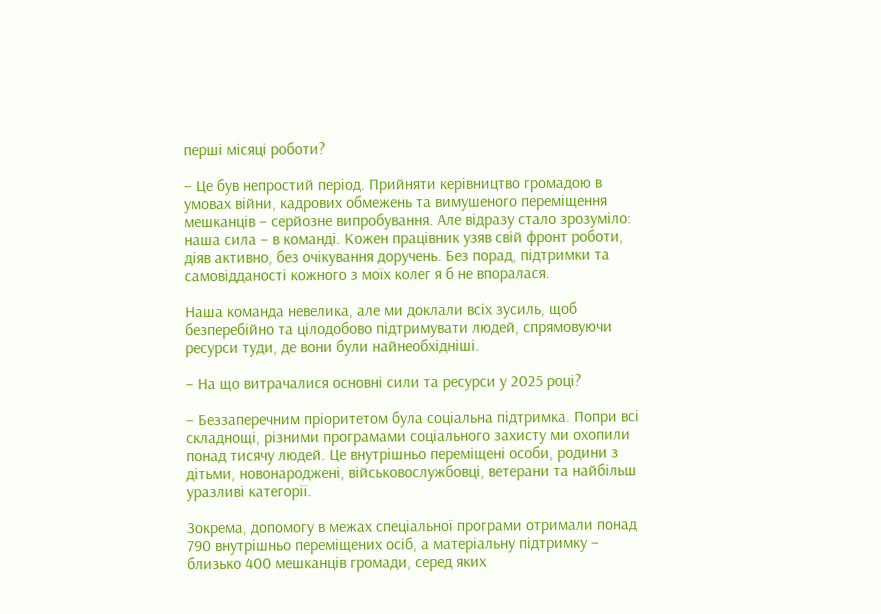перші місяці роботи?

– Це був непростий період. Прийняти керівництво громадою в умовах війни, кадрових обмежень та вимушеного переміщення мешканців – серйозне випробування. Але відразу стало зрозуміло: наша сила – в команді. Кожен працівник узяв свій фронт роботи, діяв активно, без очікування доручень. Без порад, підтримки та самовідданості кожного з моїх колег я б не впоралася.

Наша команда невелика, але ми доклали всіх зусиль, щоб безперебійно та цілодобово підтримувати людей, спрямовуючи ресурси туди, де вони були найнеобхідніші.

– На що витрачалися основні сили та ресурси у 2025 році?

– Беззаперечним пріоритетом була соціальна підтримка. Попри всі складнощі, різними програмами соціального захисту ми охопили понад тисячу людей. Це внутрішньо переміщені особи, родини з дітьми, новонароджені, військовослужбовці, ветерани та найбільш уразливі категорії.

Зокрема, допомогу в межах спеціальної програми отримали понад 790 внутрішньо переміщених осіб, а матеріальну підтримку – близько 400 мешканців громади, серед яких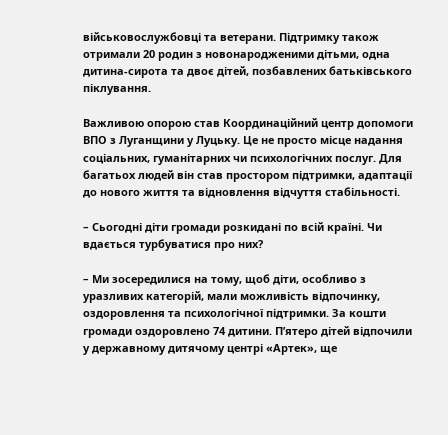військовослужбовці та ветерани. Підтримку також отримали 20 родин з новонародженими дітьми, одна дитина-сирота та двоє дітей, позбавлених батьківського піклування.

Важливою опорою став Координаційний центр допомоги ВПО з Луганщини у Луцьку. Це не просто місце надання соціальних, гуманітарних чи психологічних послуг. Для багатьох людей він став простором підтримки, адаптації до нового життя та відновлення відчуття стабільності.

– Сьогодні діти громади розкидані по всій країні. Чи вдається турбуватися про них?

– Ми зосередилися на тому, щоб діти, особливо з уразливих категорій, мали можливість відпочинку, оздоровлення та психологічної підтримки. За кошти громади оздоровлено 74 дитини. П’ятеро дітей відпочили у державному дитячому центрі «Артек», ще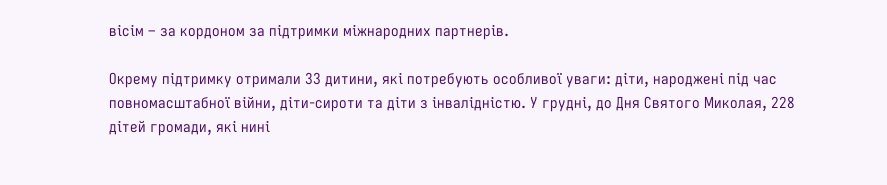вісім – за кордоном за підтримки міжнародних партнерів.

Окрему підтримку отримали 33 дитини, які потребують особливої уваги: діти, народжені під час повномасштабної війни, діти-сироти та діти з інвалідністю. У грудні, до Дня Святого Миколая, 228 дітей громади, які нині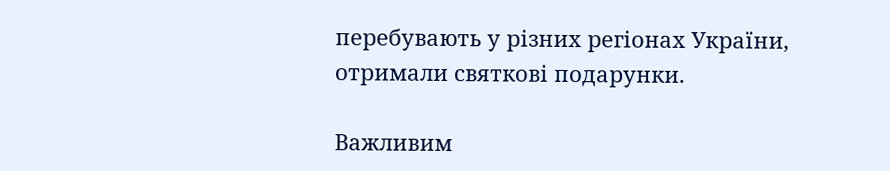перебувають у різних регіонах України, отримали святкові подарунки.

Важливим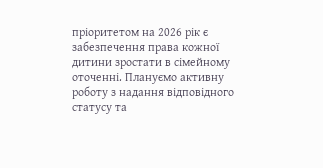пріоритетом на 2026 рік є забезпечення права кожної дитини зростати в сімейному оточенні. Плануємо активну роботу з надання відповідного статусу та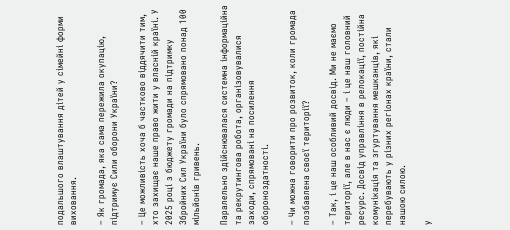подальшого влаштування дітей у сімейні форми виховання.

– Як громада, яка сама пережила окупацію, підтримує Сили оборони України?

– Це можливість хоча б частково віддячити тим, хто захищає наше право жити у власній країні. У 2025 році з бюджету громади на підтримку Збройних Сил України було спрямовано понад 100 мільйонів гривень.

Паралельно здійснювалася системна інформаційна та рекрутингова робота, організовувалися заходи, спрямовані на посилення обороноздатності.

– Чи можна говорити про розвиток, коли громада позбавлена своєї території?

– Так, і це наш особливий досвід. Ми не маємо території, але в нас є люди – і це наш головний ресурс. Досвід управління в релокації, постійна комунікація та згуртування мешканців, які перебувають у різних регіонах країни, стали нашою силою.

У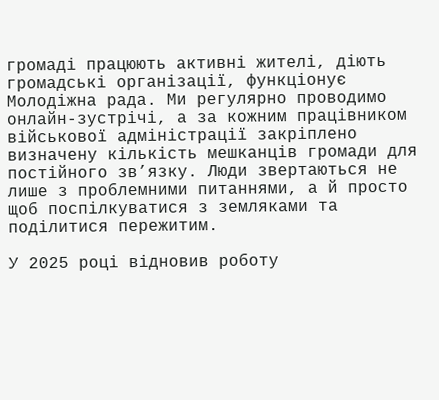громаді працюють активні жителі, діють громадські організації, функціонує Молодіжна рада. Ми регулярно проводимо онлайн-зустрічі, а за кожним працівником військової адміністрації закріплено визначену кількість мешканців громади для постійного зв’язку. Люди звертаються не лише з проблемними питаннями, а й просто щоб поспілкуватися з земляками та поділитися пережитим.

У 2025 році відновив роботу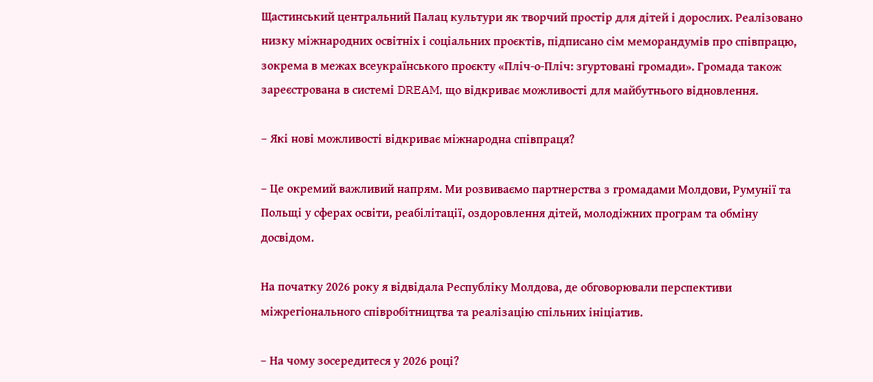Щастинський центральний Палац культури як творчий простір для дітей і дорослих. Реалізовано низку міжнародних освітніх і соціальних проєктів, підписано сім меморандумів про співпрацю, зокрема в межах всеукраїнського проєкту «Пліч-о-Пліч: згуртовані громади». Громада також зареєстрована в системі DREAM, що відкриває можливості для майбутнього відновлення.

– Які нові можливості відкриває міжнародна співпраця?

– Це окремий важливий напрям. Ми розвиваємо партнерства з громадами Молдови, Румунії та Польщі у сферах освіти, реабілітації, оздоровлення дітей, молодіжних програм та обміну досвідом.

На початку 2026 року я відвідала Республіку Молдова, де обговорювали перспективи міжрегіонального співробітництва та реалізацію спільних ініціатив.

– На чому зосередитеся у 2026 році?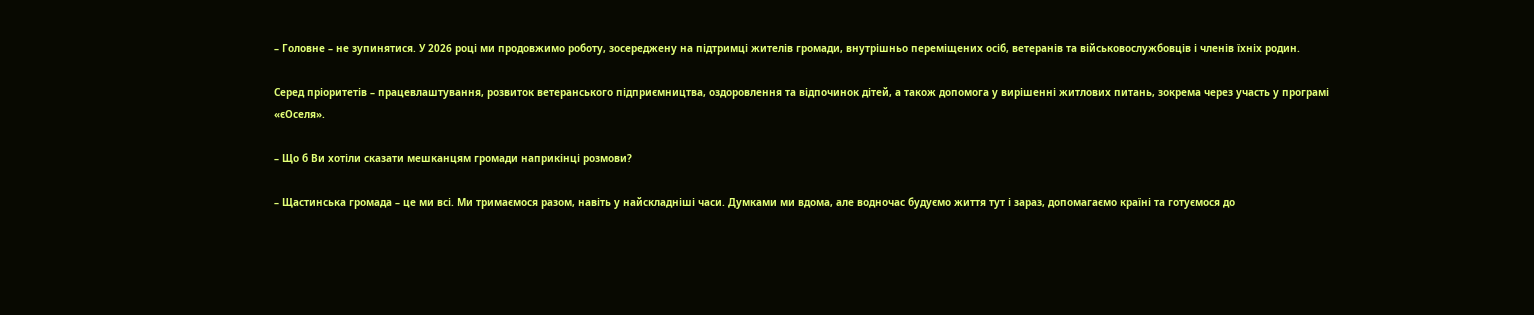– Головне – не зупинятися. У 2026 році ми продовжимо роботу, зосереджену на підтримці жителів громади, внутрішньо переміщених осіб, ветеранів та військовослужбовців і членів їхніх родин.

Серед пріоритетів – працевлаштування, розвиток ветеранського підприємництва, оздоровлення та відпочинок дітей, а також допомога у вирішенні житлових питань, зокрема через участь у програмі «єОселя».

– Що б Ви хотіли сказати мешканцям громади наприкінці розмови?

– Щастинська громада – це ми всі. Ми тримаємося разом, навіть у найскладніші часи. Думками ми вдома, але водночас будуємо життя тут і зараз, допомагаємо країні та готуємося до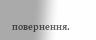повернення.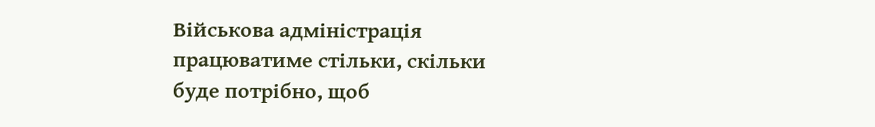Військова адміністрація працюватиме стільки, скільки буде потрібно, щоб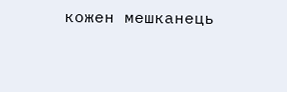кожен мешканець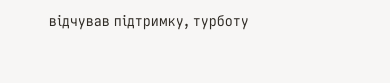відчував підтримку, турботу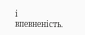і впевненість.